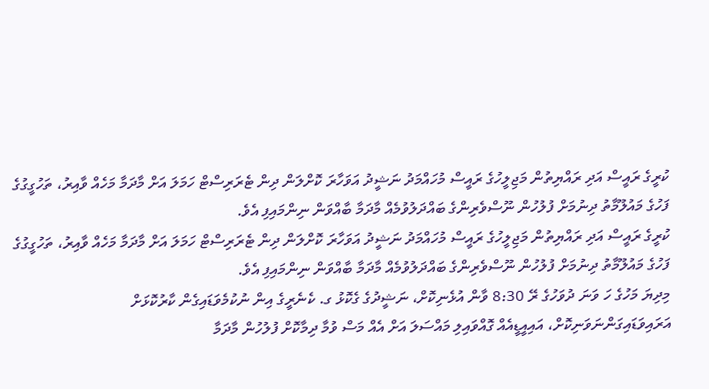ކުރީގެ ރައީސް އަދި ރައްޔިތުން މަޖިލީހުގެ ރައީސް މުހައްމަދު ނަޝީދު އަވަހާރަ ކޮށްލަން ދިން ޓެރަރިސްޓް ހަމަލަ އަށް މާދަމާ މަހެއް ވާއިރު، ތަހުގީގުގެ ފަހުގެ މައުލޫމާތު ދިނުމަށް ފުލުހުން ނޫސްވެރިންގެ ބައްދަލުވުމެއް މާދަމާ ބާއްވަން ނިންމައިފި އެވެ.
ކުރީގެ ރައީސް އަދި ރައްޔިތުން މަޖިލީހުގެ ރައީސް މުހައްމަދު ނަޝީދު އަވަހާރަ ކޮށްލަން ދިން ޓެރަރިސްޓް ހަމަލަ އަށް މާދަމާ މަހެއް ވާއިރު، ތަހުގީގުގެ ފަހުގެ މައުލޫމާތު ދިނުމަށް ފުލުހުން ނޫސްވެރިންގެ ބައްދަލުވުމެއް މާދަމާ ބާއްވަން ނިންމައިފި އެވެ.
މިދިޔަ މަހުގެ ހަ ވަނަ ދުވަހުގެ ރޭ 8:30 ވާން އުޅެނިކޮށް، ނަޝީދުގެ ގެކޮޅު ގ. ކެނެރީގެ އިން ނުކުމެވަޑައިގެން ކާރުކޮޅަށް އަރައިވަޑައިގަންނަވަނިކޮށް، އައިއީޑީއެއް ގޮއްވައިލި މައްސަލަ އަށް އެއް މަސް ވުމާ ދިމާކޮށް ފުލުހުން މާދަމާ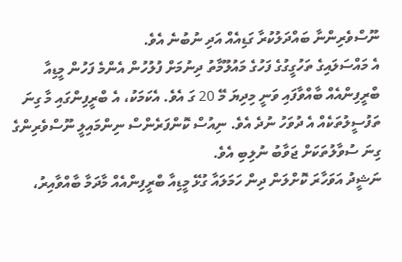ނޫސްވެރިންނާ ބައްދަލުކުރާ ގަޑިއެއް އަދި ނުބުނެ އެވެ.
އެ މައްސަލައިގެ ތަހުގީގުގެ ފަހުގެ މައުލޫމާތު ދިނުމަށް ފުލުހުން އެންމެ ފަހުން މީޑިއާ ބްރީފިންއެއް ބާއްވާފައި ވަނީ މިދިޔަ މޭ 20 ގަ އެވެ. އެކަމަކު، އެ ބްރީފިންގައި މާ ގިނަ ތަފުސީލުތަކެއް އެ ދުވަހު ނުދެ އެވެ. ނިއުސް ކޮންފަރެންސް ނިންމައިލީ ނޫސްވެރިންގެ ގިނަ ސުވާލުތަކަށް ޖަވާބު ނުލިބި އެވެ.
ނަޝީދު އަވަހާރަ ކޮށްލަން ދިން ހަމަލައާ ގުޅޭ މީޑިއާ ބްރީފިންއެއް މާދަމާ ބާއްވާއިރު،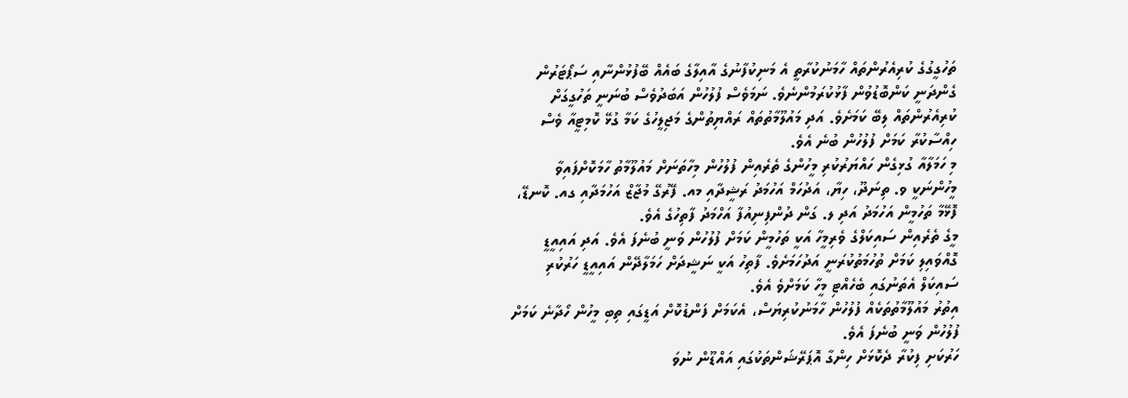ތަހުގީގުގެ ކުރިއެރުންތައް ހާމަނުކުރާތީ އެ މަނިކުފާނުގެ އާއިލާގެ ބައެއް ބޭފުޅުންނާއި ސަޕޯޓަރުން ގެންދަނީ ކަންބޮޑުވުން ފާޅުކުރަމުންނެވެ. ނަމަވެސް ފުލުހުން އަބަދުވެސް ބުނަނީ ތަހުގީގަށް ކުރިއެރުންތައް ލިބޭ ކަމަށެވެ. އަދި މައުލޫމާތުތައް ރައްޔިތުންގެ މަޖިލީހުގެ ކަމާ ގުޅޭ ކޮމިޓީއާ ވެސް ހިއްސާކުރާ ކަމަށް ފުލުހުން ބުނެ އެވެ.
މި ހަމަލާއާ ގުޅިގެން ހައްޔަރުކުރި މީހުންގެ ތެރެއިން ފުލުހުން މިހާތަނަށް މައުލޫމާތު ހާމަކޮށްފައިވާ މީހުންނަކީ ވ. ތިނަދޫ، ހިޔާ، އަދުހަމް އަހުމަދު ރަޝީދާއި މއ. ފޭރުގޭ މުޖާޒް އަހުމަދާއި ގއ. ކޮނޑޭ، ފޮޅޭމާ ތަހުމީން އަހުމަދު އަދި ލ. ގަން ދުންފިނިއުފާ އަހްމަދު ފާތިހުގެ އެވެ.
މީގެ ތެރެއިން ސައިކަލްގެ ވެރިމީހާ އަކީ ތަހުމީން ކަމަށް ފުލުހުން ވަނީ ބުނެފަ އެވެ. އަދި އައިއީޑީ ގޮއްވައިލި ކަމަށް ތުހުމަތުކުރަނީ އަދުހަމަށެވެ. ފާތިހު އަކީ ނަޝީދަށް ހަމަލާދޭން އައިއީޑީ ހަރުކުރި ސައިކަލް އެތަނުގައި ބެހެއްޓި މީހާ ކަމަށްވެ އެވެ.
އިތުރު މައުލޫމާތުތަކެއް ފުލުހުން ހާމަނުކުރިޔަސް، އެކަމަށް ފަންޑުކޮށް އަޑީގައި ތިބި މީހުން ހޯދާނެ ކަމަށް ފުލުހުން ވަނީ ބުނެފަ އެވެ.
ހަރުކަށި ފިކުރާ ދެކޮޅަށް ހިންގާ އޮޕަރޭޝަންތަކުގައި އައްޑޫން ނުވަ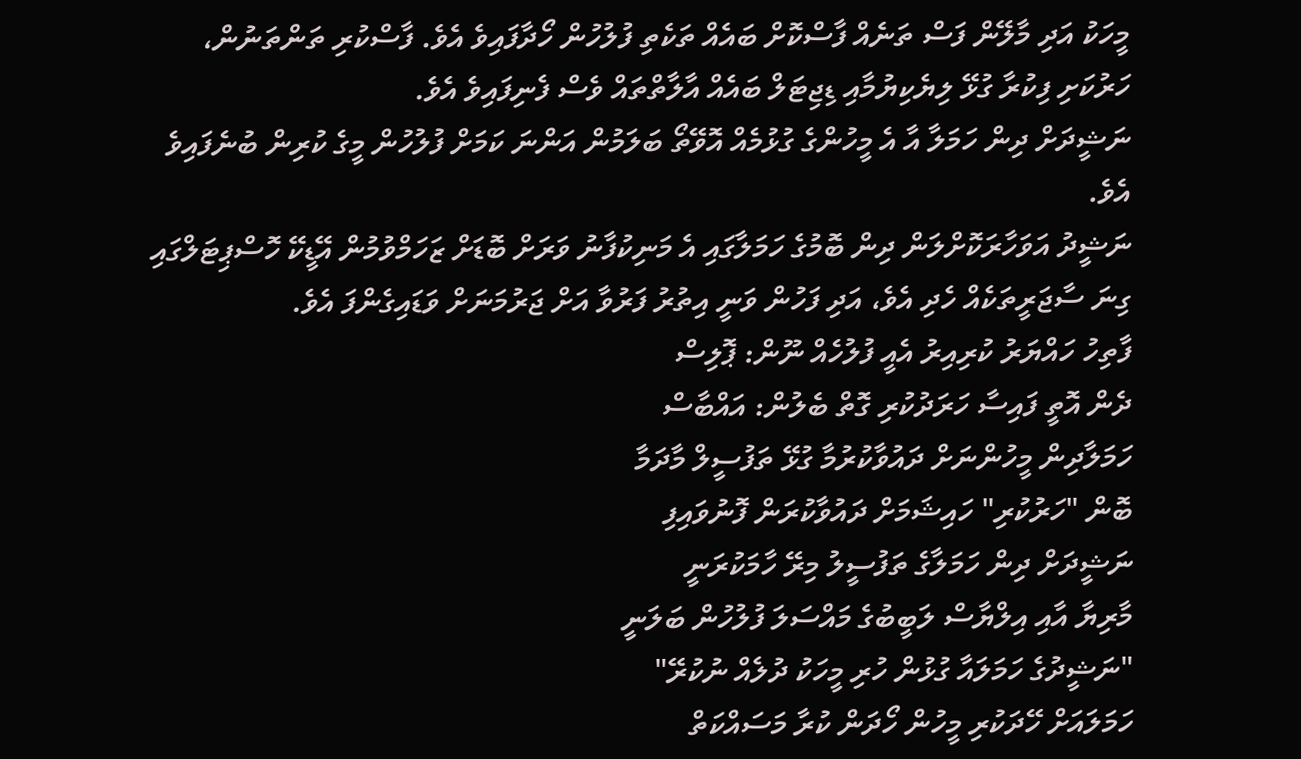މީހަކު އަދި މާލޭން ފަސް ތަނެއް ފާސްކޮށް ބައެއް ތަކެތި ފުލުހުން ހޯދާފައިވެ އެވެ. ފާސްކުރި ތަންތަނުން، ހަރުކަށި ފިކުރާ ގުޅޭ ލިޔެކިޔުމާއި ޑިޖިޓަލް ބައެއް އާލާތްތައް ވެސް ފެނިފައިވެ އެވެ.
ނަޝީދަށް ދިން ހަމަލާ އާ އެ މީހުންގެ ގުޅުމެއް އޮވޭތޯ ބަލަމުން އަންނަ ކަމަށް ފުލުހުން މީގެ ކުރިން ބުނެފައިވެ އެވެ.
ނަޝީދު އަވަހާރަކޮށްލަން ދިން ބޮމުގެ ހަމަލާގައި އެ މަނިކުފާނު ވަރަށް ބޮޑަށް ޒަހަމްވުމުން އޭޑީކޭ ހޮސްޕިޓަލްގައި ގިނަ ސާޖަރީތަކެއް ހެދި އެވެ، އަދި ފަހުން ވަނީ އިތުރު ފަރުވާ އަށް ޖަރުމަނަށް ވަޑައިގެންފަ އެވެ.
ފާތިހު ހައްޔަރު ކުރިއިރު އެއީ ފުލުހެއް ނޫން: ޕޮލިސް
ދެން އޮތީ ފައިސާ ހަރަދުކުރި ގޮތް ބެލުން: އައްބާސް
ހަމަލާދިން މީހުންނަށް ދައުވާކުރުމާ ގުޅޭ ތަފުސީލް މާދަމާ
ބޮން "ހަރުކުރި" ހައިޝަމަށް ދައުވާކުރަން ފޮނުވައިފި
ނަޝީދަށް ދިން ހަމަލާގެ ތަފުސީލު މިރޭ ހާމަކުރަނީ
މާރިޔާ އާއި އިލްޔާސް ލަބީބުގެ މައްސަލަ ފުލުހުން ބަލަނީ
"ނަޝީދުގެ ހަމަލައާ ގުޅުން ހުރި މީހަކު ދުލެއް ނުކުރޭ"
ހަމަލައަށް ހޭދަކުރި މީހުން ހޯދަން ކުރާ މަސައްކަތް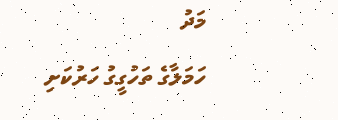މަދު
ހަމަލާގެ ތަހުގީގު ހަރުކަށި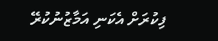ފިކުރަށް އެކަނި އަމާޒުނުކުރޭ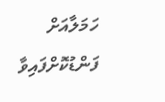ހަމަލާއަށް ފަންޑުކޮށްފައިވާ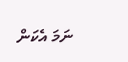ނަމަ އެކަން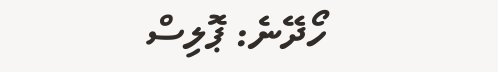ހޯދޭނެ: ޕޮލިސް